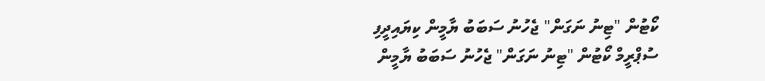ކޯޓުން "ޓިނު ނަގަން" ޖެހުނު ސަބަބު ޔާމީން ކިޔައިދީފި
ސުޕްރީމް ކޯޓުން "ޓިނު ނަގަން" ޖެހުނު ސަބަބު ޔާމީން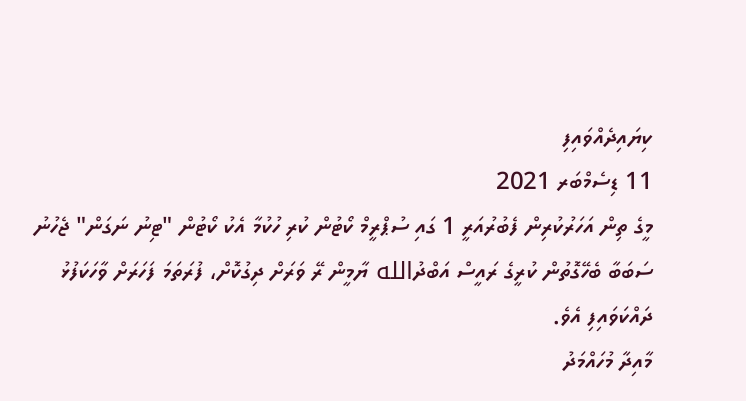ކިޔައިދެއްވައިފި
11 ޑިސެމްބަރ 2021
މީގެ ތިން އަހަރުކުރިން ފެބުރުއަރީ 1 ގައި ސުޕްރީމް ކޯޓުން ކުރި ހުކުމާ އެކު ކޯޓުން "ޓިނު ނަގަން" ޖެހުނު ސަބަބާ ބެހޭގޮތުން ކުރީގެ ރައީސް އަބްދުالله ޔާމީން ރޭ ވަރަށް ދިގުކޮށް، ފުރަތަމަ ފަހަރަށް ވާހަކަފުޅު ދައްކަވައިފި އެވެ.
މާއިދާ މުހައްމަދު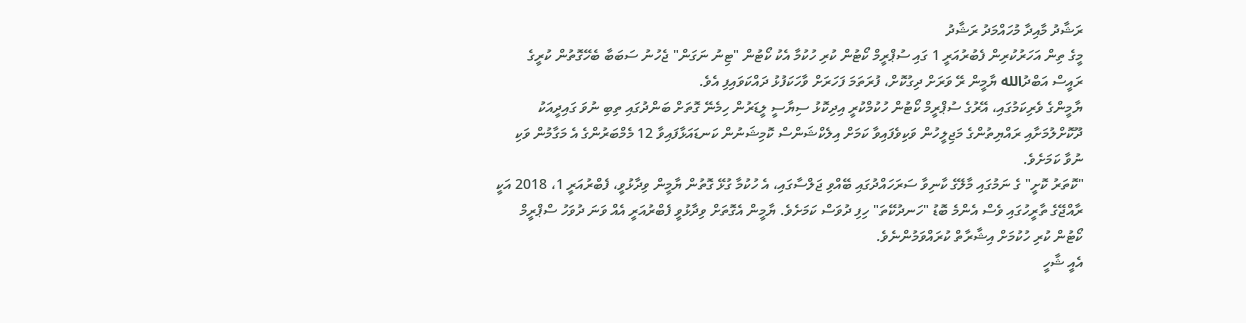ރަޝާދު މާއިދާ މުހައްމަދު ރަޝާދު
މީގެ ތިން އަހަރުކުރިން ފެބުރުއަރީ 1 ގައި ސުޕްރީމް ކޯޓުން ކުރި ހުކުމާ އެކު ކޯޓުން "ޓިނު ނަގަން" ޖެހުނު ސަބަބާ ބެހޭގޮތުން ކުރީގެ ރައީސް އަބްދުالله ޔާމީން ރޭ ވަރަށް ދިގުކޮށް، ފުރަތަމަ ފަހަރަށް ވާހަކަފުޅު ދައްކަވައިފި އެވެ.
ޔާމީންގެ ވެރިކަމުގައި، އޭރުގެ ސުޕްރީމް ކޯޓުން ހުކުމްކުރީ އިދިކޮޅު ސިޔާސީ ލީޑަރުން ހިމެނޭ ގޮތަށް ބަންދުގައި ތިބި ނުވަ ގައިދީއަކު ދޫކޮށްލުމަށާއި ރައްޔިތުންގެ މަޖިލީހުން ވަކިވެފައިވާ ކަމަށް އިލެކްޝަންސް ކޮމިޝަނުން ކަނޑައަޅާފައިވާ 12 މެމްބަރުންގެ އެ މަގާމުން ވަކި ނުވާ ކަމަށެވެ.
"ކޮތަރު ކޮށީ" ގެ ނަމުގައި މާލޭގެ ކާނިވާ ސަރަހައްދުގައި ބޭއްވި ޖަލްސާގައި، އެ ހުކުމާ ގުޅޭ ގޮތުން ޔާމީން ވިދާޅުވީ، ފެބްރުއަރީ 1، 2018 އަކީ ރާއްޖޭގެ ތާރީހުގައި ވެސް އެންމެ ބޮޑު "ހަނދުކޭތަ" ހިފި ދުވަސް ކަމަށެވެ. ޔާމީން އެގޮތަށް ވިދާޅުވީ ފެބްރުއަރީ އެއް ވަނަ ދުވަހު ސްޕްރީމް ކޯޓުން ކުރި ހުކުމަށް އިޝާރާތް ކުރައްވަމުންނެވެ.
އެއީ ޝާހީ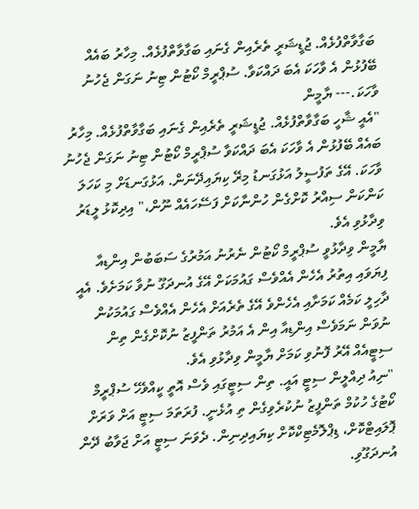ބަގާވާތްފުޅެއް. ޖުޑީޝަރީ ތެރެއިން ގެނައި ބަގާވާތްފުޅެއް. މިހާރު ބައެއް ބޭފުޅުން އެ ވާހަކަ އެބަ ދައްކަވާ. ސުޕްރީމް ކޯޓުން ޓިނު ނަގަން ޖެހުނު ވާހަކަ.--- ޔާމީން
"އެއީ ޝާހީ ބަގާވާތްފުޅެއް. ޖުޑީޝަރީ ތެރެއިން ގެނައި ބަގާވާތްފުޅެއް. މިހާރު ބައެއް ބޭފުޅުން އެ ވާހަކަ އެބަ ދައްކަވާ ސުޕްރީމް ކޯޓުން ޓިނު ނަގަން ޖެހުނު ވާހަކަ. އޭގެ ތަފުސީލު އަޅުގަނޑު މިރޭ ކިޔައިދޭނަން. އަޅުގަނޑަށް މި ކަހަލަ ކަންކަން ސިއްރު ކޮށްގެން ހުންނާކަށް ފަސޭހައެއް ނޫން،" އިދިކޮޅު ލީޑަރު ވިދާޅުވި އެވެ.
ޔާމީން ވިދާޅުވީ ސުޕްރީމް ކޯޓުން ނެރުނު އަމުރުގެ ސަބަބުން އިންޑިއާ ފިޔަވައި އިތުރު އެހެން އެއްވެސް ގައުމަކަށް އޭގެ އުނދަގޫ ނުވާ ކަމަށެވެ. އެއީ ދާހިލީ ކަމެއް ކަމަށާއި އެހެންވެ އޭގެ ތެރެއަށް އެހެން އެއްވެސް ގައުމަކުން ނުވަން ނަމަވެސް އިންޑިއާ އިން އެ އަމުރު ތަންފީޒު ނުކޮށްގެން ތިން ސިޓީއެއް އޭރު ފޮނުވި ކަމަށް ޔާމީން ވިދާޅުވި އެވެ.
"ނިއު ދިއްލީން ސިޓީ އައީ. ތިން ސިޓީގައި ވެސް އޮތީ ކީއްވެހޭ ސުޕްރީމް ކޯޓުގެ ހުކުމް ތަންފީޒު ނުކުރެވިގެން ތި އުޅެނީ. ފުރަތަމަ ސިޓީ އަށް ވަރަށް ޕޮލައިޓްކޮށް، ޑިޕްލޮމެޓިކްކޮށް ކިޔައިދިނިން. ދެވަނަ ސިޓީ އަށް ޖަވާބު ދޭން އުނދަގޫވި.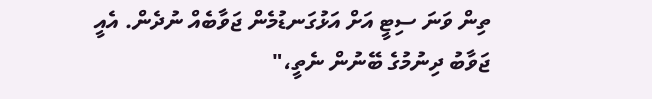ތިން ވަނަ ސިޓީ އަށް އަޅުގަނޑުމެން ޖަވާބެއް ނުދެން. އެއީ ޖަވާބު ދިނުމުގެ ބޭނުން ނެތީ،"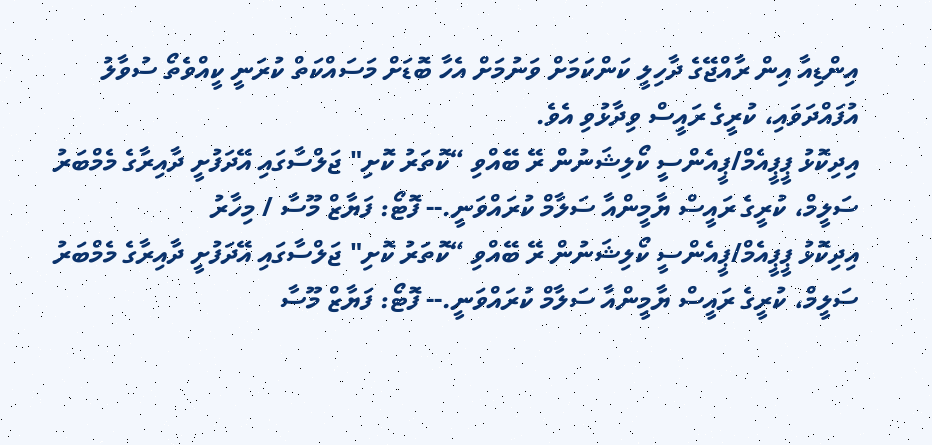އިންޑިއާ އިން ރާއްޖޭގެ ދާހިލީ ކަންކަމަށް ވަނުމަށް އެހާ ބޮޑަށް މަސައްކަތް ކުރަނީ ކީއްވެތޯ ސުވާލު އުފައްދަވައި، ކުރީގެ ރައީސް ވިދާޅުވި އެވެ.
އިދިކޮޅު ޕީޕީއެމް/ޕީއެންސީ ކޯލިޝަނުން ރޭ ބޭއްވި “ކޮތަރު ކޮށި" ޖަލްސާގައި އޭދަފުށީ ދާއިރާގެ މެމްބަރު ސަލީމް، ކުރީގެ ރައީސް ޔާމީންއާ ސަލާމް ކުރައްވަނީ.-- ފޮޓޯ: ފަޔާޒް މޫސާ / މިހާރު
އިދިކޮޅު ޕީޕީއެމް/ޕީއެންސީ ކޯލިޝަނުން ރޭ ބޭއްވި “ކޮތަރު ކޮށި" ޖަލްސާގައި އޭދަފުށީ ދާއިރާގެ މެމްބަރު ސަލީމް، ކުރީގެ ރައީސް ޔާމީންއާ ސަލާމް ކުރައްވަނީ.-- ފޮޓޯ: ފަޔާޒް މޫސާ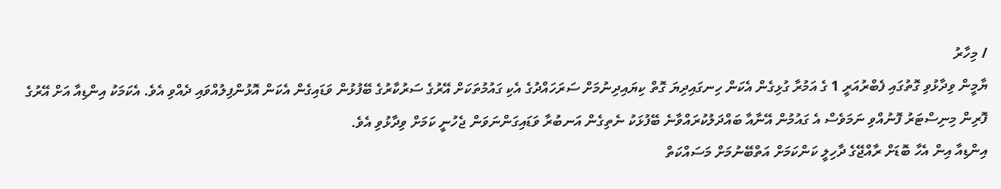/ މިހާރު
ޔާމީން ވިދާޅުވި ގޮތުގައި ފެބްރުއަރީ 1 ގެ އަމުރާ ގުޅިގެން އެކަން ހިނގައިދިޔަ ގޮތް ކިޔައިދިނުމަށް ސަރަހައްދުގެ އެކި ގައުމުތަކަށް އޭރުގެ ސަރުކާރުގެ ބޭފުޅުން ވަޑައިގެން އެކަން އޮޅުންފިލުއްވައި ދެއްވި އެވެ. އެކަމަކު އިންޑިއާ އަށް އޭރުގެ ފޮރިން މިނިސްޓަރު ފޮނުއްވި ނަމަވެސް އެ ގައުމުން އޭނާއާ ބައްދަލުކުރައްވާނެ ބޭފުޅަކު ނެތިގެން އަނބުރާ ވަޑައިގަންނަވަން ޖެހުނީ ކަމަށް ވިދާޅުވި އެވެ.
އިންޑިއާ އިން އެހާ ބޮޑަށް ރާއްޖޭގެ ދާހިލީ ކަންކަމަށް އަތްބޭނުމަށް މަސައްކަތް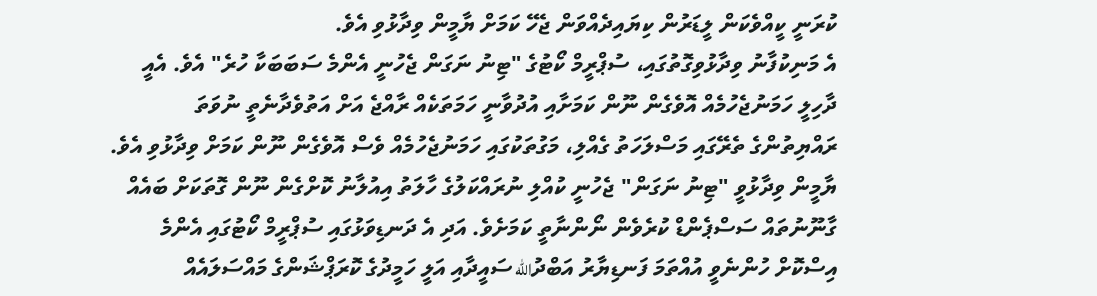ކުރަނީ ކީއްވެކަން ލީޑަރުން ކިޔައިދެއްވަން ޖެހޭ ކަމަށް ޔާމީން ވިދާޅުވި އެވެ.
އެ މަނިކުފާނު ވިދާޅުވިގޮތުގައި، ސުޕްރީމް ކޯޓުގެ "ޓިނު ނަގަން ޖެހުނީ އެންމެ ސަބަބަކާ ހުރެ" އެވެ. އެއީ ދާހިލީ ހަމަނުޖެހުމެއް އޮވެގެން ނޫން ކަމަށާއި އުދުވާނީ ހަމަތަކެއް ރާއްޖެ އަށް އަތުވެދާނެތީ ނުވަތަ ރައްޔިތުންގެ ތެރޭގައި މަސްލަހަތު ގެއްލި، މަގުތަކުގައި ހަމަނުޖެހުމެއް ވެސް އޮވެގެން ނޫން ކަމަށް ވިދާޅުވި އެވެ.
ޔާމީން ވިދާޅުވީ "ޓިނު ނަގަން" ޖެހުނީ ކުއްލި ނުރައްކަލުގެ ހާލަތު އިއުލާނު ކޮށްގެން ނޫން ގޮތަކަށް ބައެއް ގާނޫނުތައް ސަސްޕެންޑް ކުރެވެން ނޯންނާތީ ކަމަށެވެ. އަދި އެ ދަނޑިވަޅުގައި ސުޕްރީމް ކޯޓުގައި އެންމެ އިސްކޮށް ހުންނެވީ އުއްތަމަ ފަނޑިޔާރު އަބްދުالله ސައީދާއި އަލީ ހަމީދުގެ ކޮރަޕްޝަންގެ މައްސަލައެއް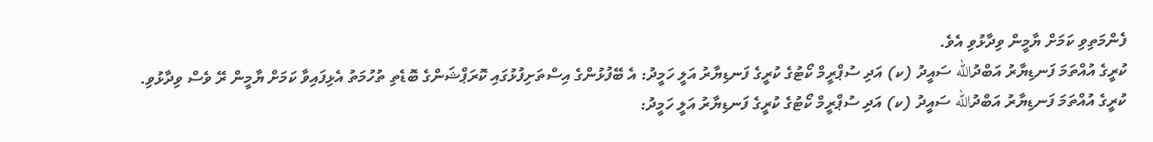ފެންމަތިވި ކަމަށް ޔާމީން ވިދާޅުވި އެވެ.
ކުރީގެ އުއްތަމަ ފަނޑިޔާރު އަބްދުالله ސައީދު (ކ) އަދި ސުޕްރީމް ކޯޓުގެ ކުރީގެ ފަނޑިޔާރު އަލީ ހަމީދު: އެ ބޭފުޅުންގެ އިސްތަށިފުޅުގައި ކޮރަޕްޝަންގެ ބޮޑެތި ތުހުމަތު އެޅިފައިވާ ކަމަށް ޔާމީން ރޭ ވެސް ވިދާޅުވި.
ކުރީގެ އުއްތަމަ ފަނޑިޔާރު އަބްދުالله ސައީދު (ކ) އަދި ސުޕްރީމް ކޯޓުގެ ކުރީގެ ފަނޑިޔާރު އަލީ ހަމީދު: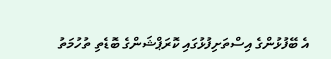އެ ބޭފުޅުންގެ އިސްތަށިފުޅުގައި ކޮރަޕްޝަންގެ ބޮޑެތި ތުހުމަތު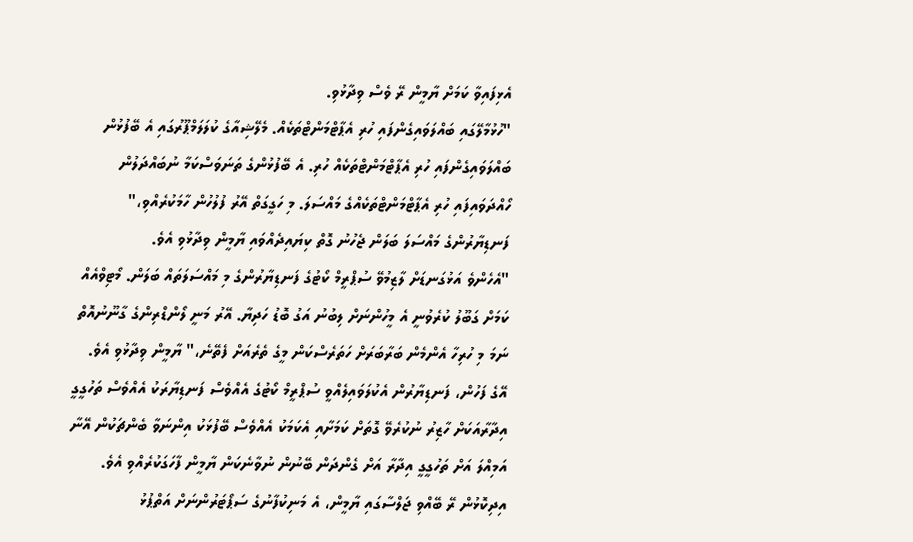އެޅިފައިވާ ކަމަށް ޔާމީން ރޭ ވެސް ވިދާޅުވި.
"ހުޅުމާލޭގައި ބައްލަވައިގެންފައި ހުރި އެޕާޓްމަންޓްތަކެއް. މެލޭޝިއާގެ ކުލަލަމްޕޫރުގައި އެ ބޭފުޅުން ބައްލަވައިގެންފައި ހުރި އެޕާޓްމަންޓްތަކެއް ހުރި. އެ ބޭފުޅުންގެ ތަނަވަސްކަމާ ނުބައްދަލުން ހޯއްދަވައިފައި ހުރި އެޕާޓްމަންޓްތަކެއްގެ މައްސަލަ. މި ހަގީގަތް އޭރު ފުލުހުން ހާމަކުރެއްވި،" ފަނޑިޔާރުންގެ މައްސަލަ ބަލަން ޖެހުނު ގޮތް ކިޔައިދެއްވައި ޔާމީން ވިދާޅުވި އެވެ.
"އެހެންވެ އަޅުގަނޑަށް ލާޒިމުވޭ ސުޕްރީމް ކޯޓުގެ ފަނޑިޔާރުންގެ މި މައްސަލަތައް ބަލަން. މޯޓިވްއެއް ކަމަށް ގަބޫލު ކުރެވުނީ އެ މީހުންނަށް ލިބުނު އަގު ބޮޑު ހަދިޔާ. އޭރު މަނީ ލޯންޑްރިންގެ ގާނޫނުއޮތް ނަމަ މި ހުރިހާ އެންމެން ބަރާބަރަށް ހަތަރެސްކަން މީގެ ތެރެއަށް ފެތޭނެ،" ޔާމީން ވިދާޅުވި އެވެ.
އޭގެ ފަހުން، ފަނޑިޔާރުން އެކުލަވައިލެއްވީ ސުޕްރީމް ކޯޓުގެ އެއްވެސް ފަނޑިޔާރަކު އެއްވެސް ތަހުގީގީ އިދާރާއަކަށް ހާޒިރު ނުކުރެވޭ ގޮތަށް ކަމަށާއި އެކަމަކު އެއްވެސް ބޭފުޅަކު އިންނަވާ ބެންޗަކުން އޭނާ އަމިއްލަ އަށް ތަހުގީގީ އިދާރާ އަށް ގެންދަން ބޭނުން ނުވާނެކަން ޔާމީން ފާހަގަކުރެއްވި އެވެ.
އިދިކޮޅުން ރޭ ބޭއްވި ޖަލްސާގައި ޔާމީން، އެ މަނިކުފާނުގެ ސަޕޯޓަރުންނަށް އަތްޕުޅު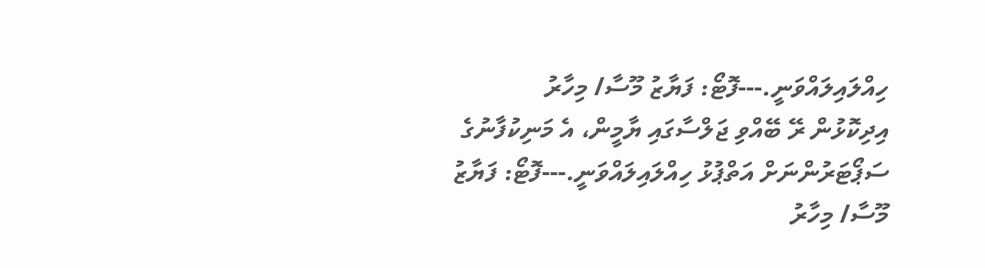ހިއްލައިލައްވަނީ.---ފޮޓޯ: ފަޔާޒު މޫސާ/ މިހާރު
އިދިކޮޅުން ރޭ ބޭއްވި ޖަލްސާގައި ޔާމީން، އެ މަނިކުފާނުގެ ސަޕޯޓަރުންނަށް އަތްޕުޅު ހިއްލައިލައްވަނީ.---ފޮޓޯ: ފަޔާޒު މޫސާ/ މިހާރު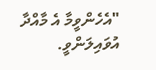"އެހެންވީމާ އެ މާއްދާ އުވައިލަންވީ.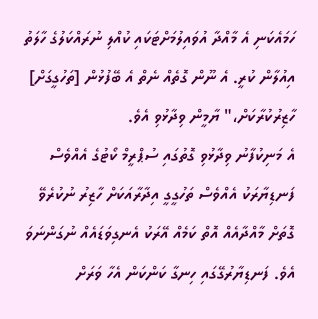ހަމައެކަނި އެ މާއްދާ އުވައިލުމަށްޓަކައި ކުއްލި ނުރައްކަލުގެ ހާލަތު އިއުލާން ކުރީ. އެ ނޫން ގޮތެއް ނެތް އެ ބޭފުޅުން [ތަހުގީގަށް] ހާޒިރުކުރާކަށް،" ޔާމީން ވިދާޅުވި އެވެ.
އެ މަނިކުފާނު ވިދާޅުވި ގޮތުގައި ސުޕްރީމް ކޯޓުގެ އެއްވެސް ފަނޑިޔާރަކު އެއްވެސް ތަހުގީގީ އިދާރާއަކަށް ހާޒިރު ނުކުރެވޭ ގޮތަށް މާއްދާއެއް އޮތް ކަމެއް އޭރަކު އެނގިވަޑައެއް ނުގަންނަވަ އެވެ. ފަނޑިޔާރުގޭގައި ހިނގާ ކަންކަން އެހާ ވަރަށް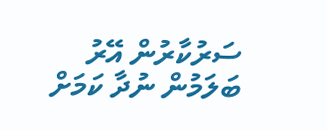ސަރުކާރުން އޭރު ބަލަމުން ނުދާ ކަމަށް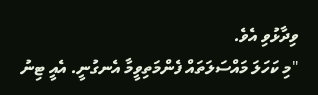ވިދާޅުވި އެވެ.
"މި ކަހަލަ މައްސަލަތައް ފެންމަތިވީމާ އެނގުނީ. އެއީ ޓިނު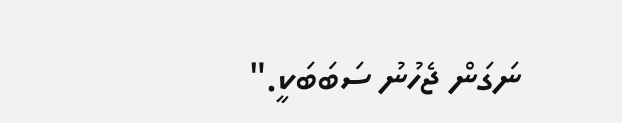ނަގަން ޖެހުނު ސަބަބަކީ."